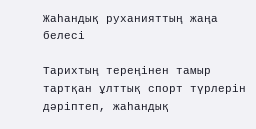Жаһандық руханияттың жаңа белесі

Тарихтың тереңінен тамыр тартқан ұлттық спорт түрлерін дәріптеп, жаһандық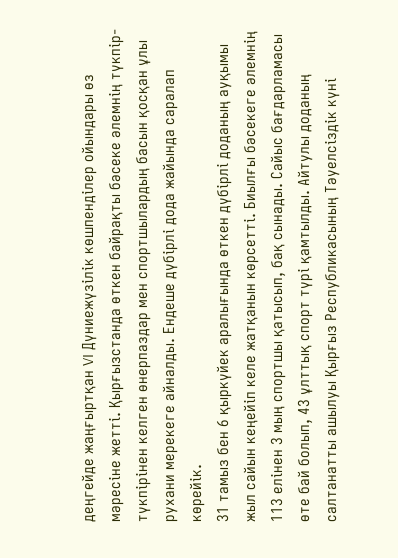деңгейде жаңғыртқан VI Дүниежүзілік көшпенділер ойындары өз мәресіне жетті. Қырғызстанда өткен байрақты бәсеке әлемнің түкпір-түкпірінен келген өнерпаздар мен спортшылардың басын қосқан ұлы рухани мерекеге айналды. Ендеше дүбірлі дода жайында саралап көрейік.
31 тамыз бен 6 қыркүйек аралығында өткен дүбірлі доданың ауқымы жыл сайын кеңейіп келе жатқанын көрсетті. Биылғы бәсекеге әлемнің 113 елінен 3 мың спортшы қатысып, бақ сынады. Сайыс бағдарламасы өте бай болып, 43 ұлттық спорт түрі қамтылды. Айтулы доданың салтанатты ашылуы Қырғыз Республикасының Тәуелсіздік күні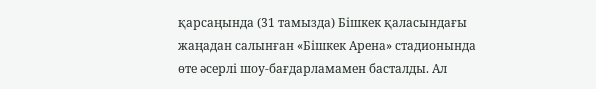қарсаңында (31 тамызда) Бішкек қаласындағы жаңадан салынған «Бішкек Арена» стадионында өте әсерлі шоу-бағдарламамен басталды. Ал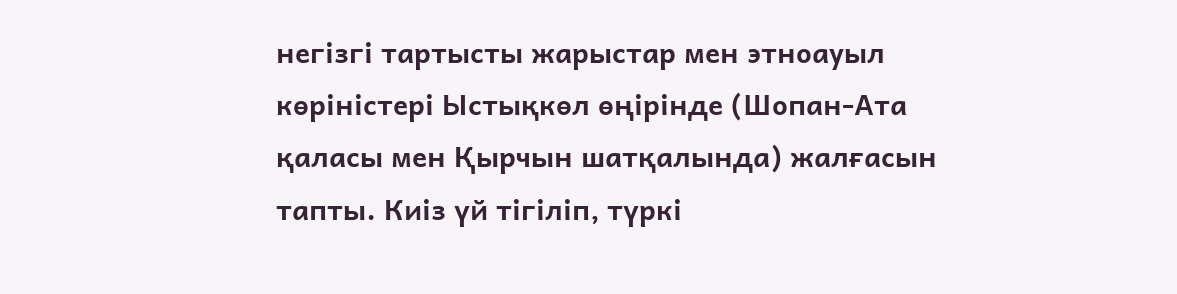негізгі тартысты жарыстар мен этноауыл көріністері Ыстықкөл өңірінде (Шопан-Ата қаласы мен Қырчын шатқалында) жалғасын тапты. Киіз үй тігіліп, түркі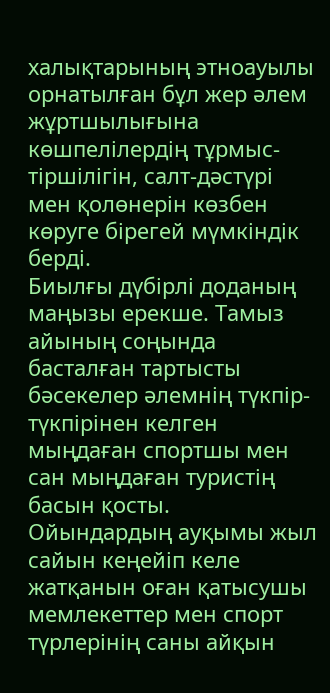халықтарының этноауылы орнатылған бұл жер әлем жұртшылығына көшпелілердің тұрмыс-тіршілігін, салт-дәстүрі мен қолөнерін көзбен көруге бірегей мүмкіндік берді.
Биылғы дүбірлі доданың маңызы ерекше. Тамыз айының соңында басталған тартысты бәсекелер әлемнің түкпір-түкпірінен келген мыңдаған спортшы мен сан мыңдаған туристің басын қосты. Ойындардың ауқымы жыл сайын кеңейіп келе жатқанын оған қатысушы мемлекеттер мен спорт түрлерінің саны айқын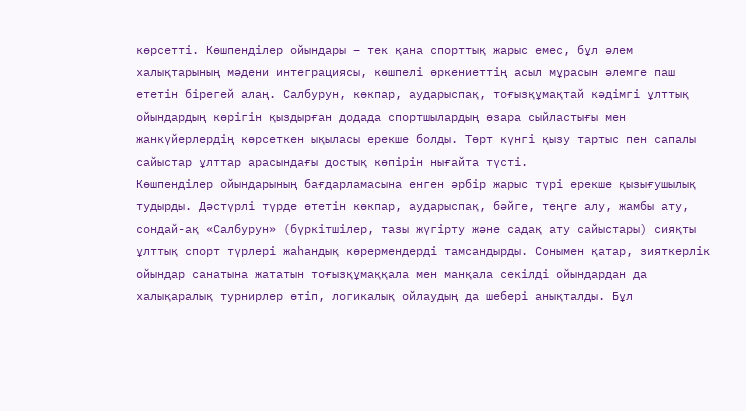көрсетті. Көшпенділер ойындары – тек қана спорттық жарыс емес, бұл әлем халықтарының мәдени интеграциясы, көшпелі өркениеттің асыл мұрасын әлемге паш ететін бірегей алаң. Салбурун, көкпар, аударыспақ, тоғызқұмақтай кәдімгі ұлттық ойындардың көрігін қыздырған додада спортшылардың өзара сыйластығы мен жанкүйерлердің көрсеткен ықылaсы ерекше болды. Төрт күнгі қызу тартыс пен сапалы сайыстар ұлттар арасындағы достық көпірін нығайта түсті.
Көшпенділер ойындарының бағдарламасына енген әрбір жарыс түрі ерекше қызығушылық тудырды. Дәстүрлі түрде өтетін көкпар, аударыспақ, бәйге, теңге алу, жамбы ату, сондай-ақ «Салбурун» (бүркітшілер, тазы жүгірту және садақ ату сайыстары) сияқты ұлттық спорт түрлері жаһандық көрермендерді тамсандырды. Сонымен қатар, зияткерлік ойындар санатына жататын тоғызқұмаққала мен манқала секілді ойындардан да халықаралық турнирлер өтіп, логикалық ойлаудың да шебері анықталды. Бұл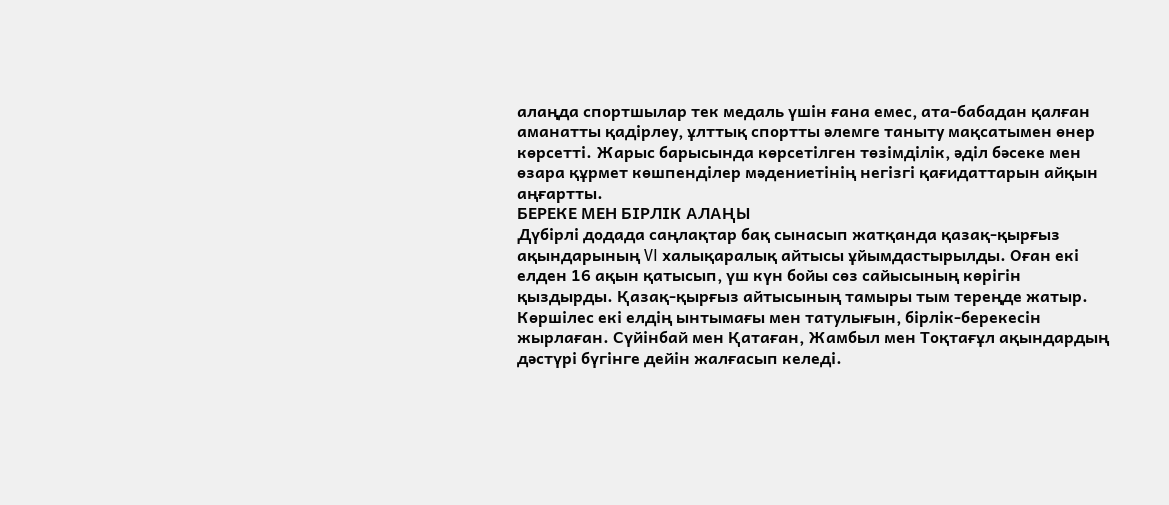алаңда спортшылар тек медаль үшін ғана емес, ата-бабадан қалған аманатты қадірлеу, ұлттық спортты әлемге таныту мақсатымен өнер көрсетті. Жарыс барысында көрсетілген төзімділік, әділ бәсеке мен өзара құрмет көшпенділер мәдениетінің негізгі қағидаттарын айқын аңғартты.
БЕРЕКЕ МЕН БІРЛІК АЛАҢЫ
Дүбірлі додада саңлақтар бақ сынасып жатқанда қазақ-қырғыз ақындарының VI халықаралық айтысы ұйымдастырылды. Оған екі елден 16 ақын қатысып, үш күн бойы сөз сайысының көрігін қыздырды. Қазақ-қырғыз айтысының тамыры тым тереңде жатыр. Көршілес екі елдің ынтымағы мен татулығын, бірлік-берекесін жырлаған. Сүйінбай мен Қатаған, Жамбыл мен Тоқтағұл ақындардың дәстүрі бүгінге дейін жалғасып келеді.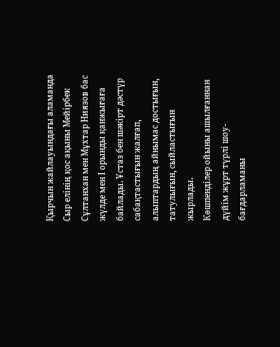Қырчын жайлауындағы аламанда Сыр елінің қос ақыны Мейірбек Сұлтанхан мен Мұхтар Ниязов бас жүлде мен І орынды қанжығаға байлады. Ұстаз бен шәкірт дәстүр сабақтастығын жалғап, алыптардың айнымас достығын, татулығын, сыйластығын жырлады.
Көшпенділер ойыны ашылғаннан дүйім жұрт түрлі шоу-бағдарламаны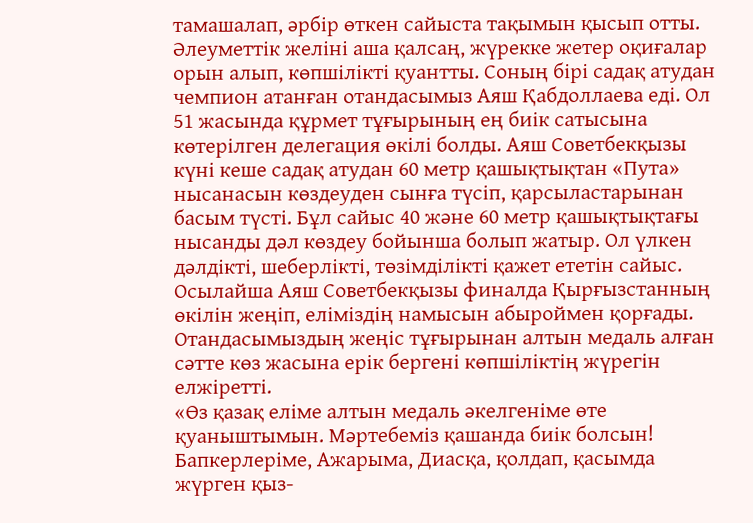тамашалап, әрбір өткен сайыста тақымын қысып отты. Әлеуметтік желіні аша қалсаң, жүрекке жетер оқиғалар орын алып, көпшілікті қуантты. Соның бірі садақ атудан чемпион атанған отандасымыз Аяш Қабдоллаева еді. Ол 51 жасында құрмет тұғырының ең биік сатысына көтерілген делегация өкілі болды. Аяш Советбекқызы күні кеше садақ атудан 60 метр қашықтықтан «Пута» нысанасын көздеуден сынға түсіп, қарсыластарынан басым түсті. Бұл сайыс 40 және 60 метр қашықтықтағы нысанды дәл көздеу бойынша болып жатыр. Ол үлкен дәлдікті, шеберлікті, төзімділікті қажет ететін сайыс. Осылайша Аяш Советбекқызы финалда Қырғызстанның өкілін жеңіп, еліміздің намысын абыроймен қорғады. Отандасымыздың жеңіс тұғырынан алтын медаль алған сәтте көз жасына ерік бергені көпшіліктің жүрегін елжіретті.
«Өз қазақ еліме алтын медаль әкелгеніме өте қуаныштымын. Мәртебеміз қашанда биік болсын! Бапкерлеріме, Ажарыма, Диасқа, қолдап, қасымда жүрген қыз-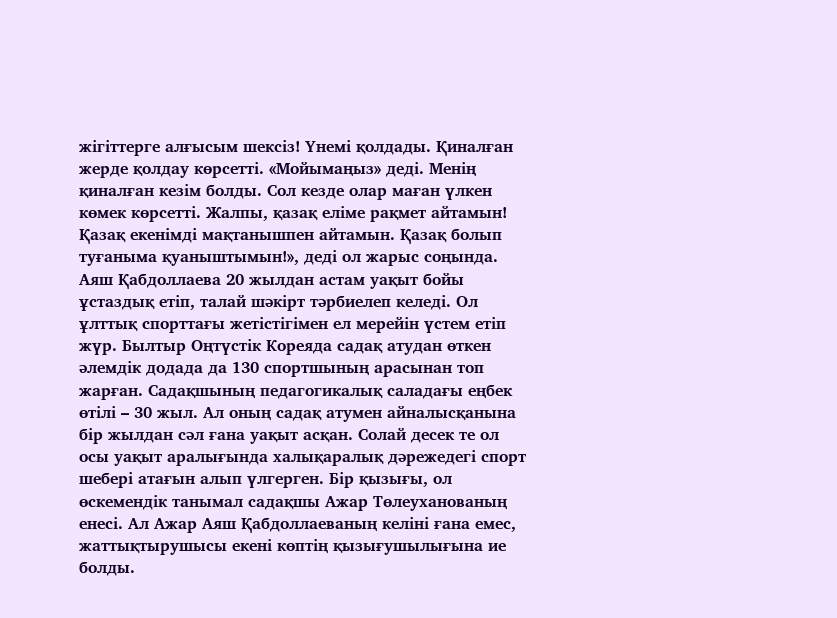жігіттерге алғысым шексіз! Үнемі қолдады. Қиналған жерде қолдау көрсетті. «Мойымаңыз» деді. Менің қиналған кезім болды. Сол кезде олар маған үлкен көмек көрсетті. Жалпы, қазақ еліме рақмет айтамын! Қазақ екенімді мақтанышпен айтамын. Қазақ болып туғаныма қуаныштымын!», деді ол жарыс соңында.
Аяш Қабдоллаева 20 жылдан астам уақыт бойы ұстаздық етіп, талай шәкірт тәрбиелеп келеді. Ол ұлттық спорттағы жетістігімен ел мерейін үстем етіп жүр. Былтыр Оңтүстік Кореяда садақ атудан өткен әлемдік додада да 130 спортшының арасынан топ жарған. Садақшының педагогикалық саладағы еңбек өтілі – 30 жыл. Ал оның садақ атумен айналысқанына бір жылдан сәл ғана уақыт асқан. Солай десек те ол осы уақыт аралығында халықаралық дәрежедегі спорт шебері атағын алып үлгерген. Бір қызығы, ол өскемендік танымал садақшы Ажар Төлеуханованың енесі. Ал Ажар Аяш Қабдоллаеваның келіні ғана емес, жаттықтырушысы екені көптің қызығушылығына ие болды.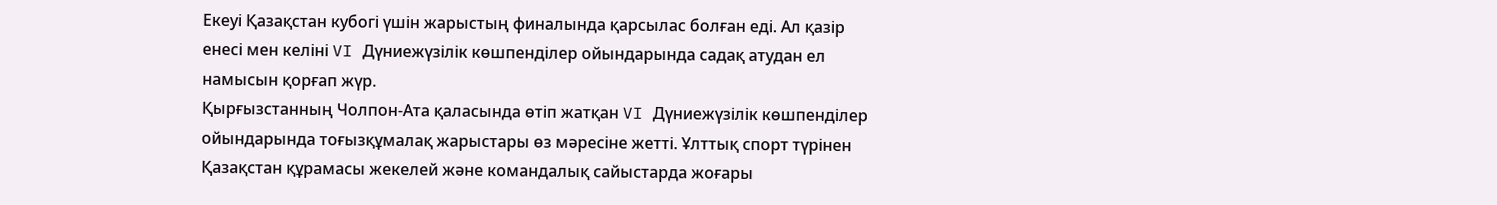Екеуі Қазақстан кубогі үшін жарыстың финалында қарсылас болған еді. Ал қазір енесі мен келіні VI Дүниежүзілік көшпенділер ойындарында садақ атудан ел намысын қорғап жүр.
Қырғызстанның Чолпон-Ата қаласында өтіп жатқан VI Дүниежүзілік көшпенділер ойындарында тоғызқұмалақ жарыстары өз мәресіне жетті. Ұлттық спорт түрінен Қазақстан құрамасы жекелей және командалық сайыстарда жоғары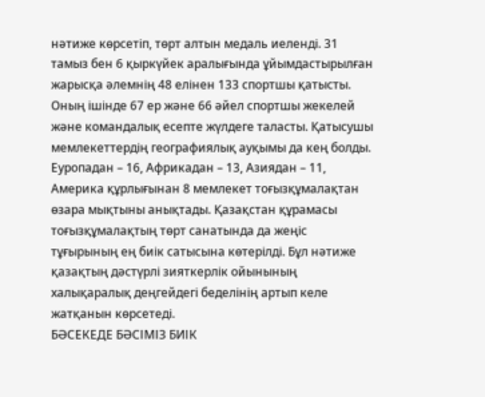нәтиже көрсетіп, төрт алтын медаль иеленді. 31 тамыз бен 6 қыркүйек аралығында ұйымдастырылған жарысқа әлемнің 48 елінен 133 спортшы қатысты. Оның ішінде 67 ер және 66 әйел спортшы жекелей және командалық есепте жүлдеге таласты. Қатысушы мемлекеттердің географиялық ауқымы да кең болды. Еуропадан – 16, Африкадан – 13, Азиядан – 11, Америка құрлығынан 8 мемлекет тоғызқұмалақтан өзара мықтыны анықтады. Қазақстан құрамасы тоғызқұмалақтың төрт санатында да жеңіс тұғырының ең биік сатысына көтерілді. Бұл нәтиже қазақтың дәстүрлі зияткерлік ойынының халықаралық деңгейдегі беделінің артып келе жатқанын көрсетеді.
БӘСЕКЕДЕ БӘСІМІЗ БИІК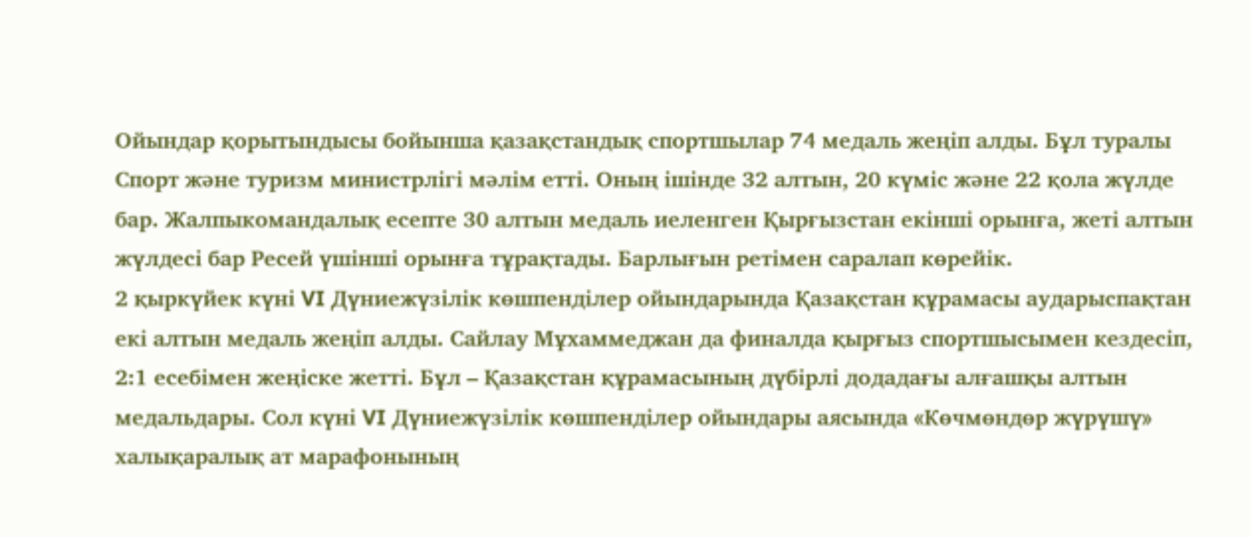Ойындар қорытындысы бойынша қазақстандық спортшылар 74 медаль жеңіп алды. Бұл туралы Спорт және туризм министрлігі мәлім етті. Оның ішінде 32 алтын, 20 күміс және 22 қола жүлде бар. Жалпыкомандалық есепте 30 алтын медаль иеленген Қырғызстан екінші орынға, жеті алтын жүлдесі бар Ресей үшінші орынға тұрақтады. Барлығын ретімен саралап көрейік.
2 қыркүйек күні VI Дүниежүзілік көшпенділер ойындарында Қазақстан құрамасы аударыспақтан екі алтын медаль жеңіп алды. Сайлау Мұхаммеджан да финалда қырғыз спортшысымен кездесіп, 2:1 есебімен жеңіске жетті. Бұл – Қазақстан құрамасының дүбірлі додадағы алғашқы алтын медальдары. Сол күні VI Дүниежүзілік көшпенділер ойындары аясында «Көчмөндөр жүрүшү» халықаралық ат марафонының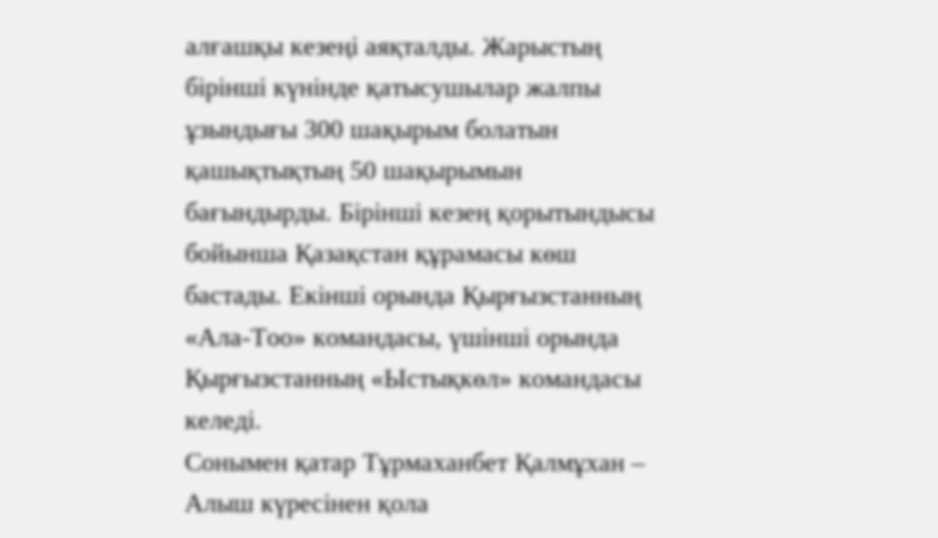алғашқы кезеңі аяқталды. Жарыстың бірінші күнінде қатысушылар жалпы ұзындығы 300 шақырым болатын қашықтықтың 50 шақырымын бағындырды. Бірінші кезең қорытындысы бойынша Қазақстан құрамасы көш бастады. Екінші орында Қырғызстанның «Ала-Тоо» командасы, үшінші орында Қырғызстанның «Ыстықкөл» командасы келеді.
Сонымен қатар Тұрмаханбет Қалмұхан – Алыш күресінен қола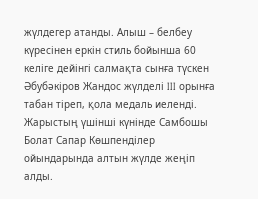жүлдегер атанды. Алыш – белбеу күресінен еркін стиль бойынша 60 келіге дейінгі салмақта сынға түскен Әбубәкіров Жандос жүлделі III орынға табан тіреп, қола медаль иеленді. Жарыстың үшінші күнінде Самбошы Болат Сапар Көшпенділер ойындарында алтын жүлде жеңіп алды.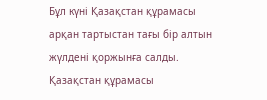Бұл күні Қазақстан құрамасы арқан тартыстан тағы бір алтын жүлдені қоржынға салды. Қазақстан құрамасы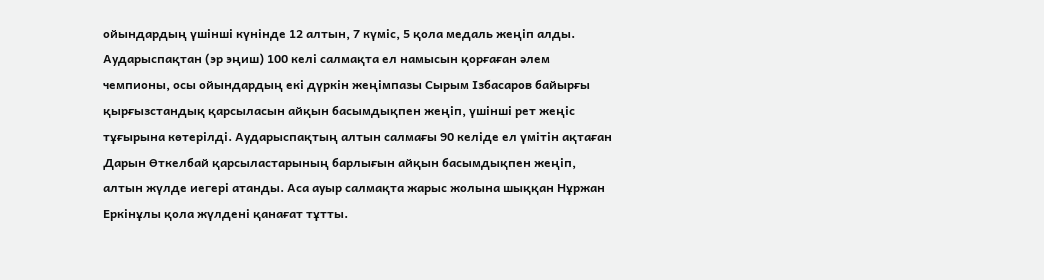ойындардың үшінші күнінде 12 алтын, 7 күміс, 5 қола медаль жеңіп алды.
Аударыспақтан (эр эңиш) 100 келі салмақта ел намысын қорғаған әлем чемпионы, осы ойындардың екі дүркін жеңімпазы Сырым Ізбасаров байырғы қырғызстандық қарсыласын айқын басымдықпен жеңіп, үшінші рет жеңіс тұғырына көтерілді. Аударыспақтың алтын салмағы 90 келіде ел үмітін ақтаған Дарын Өткелбай қарсыластарының барлығын айқын басымдықпен жеңіп, алтын жүлде иегері атанды. Аса ауыр салмақта жарыс жолына шыққан Нұржан Еркінұлы қола жүлдені қанағат тұтты.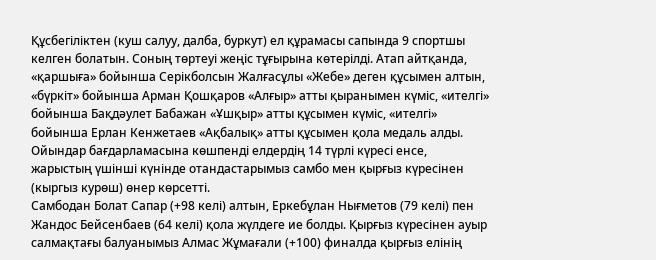Құсбегіліктен (куш салуу, далба, буркут) ел құрамасы сапында 9 спортшы келген болатын. Соның төртеуі жеңіс тұғырына көтерілді. Атап айтқанда, «қаршыға» бойынша Серікболсын Жалғасұлы «Жебе» деген құсымен алтын, «бүркіт» бойынша Арман Қошқаров «Алғыр» атты қыранымен күміс, «ителгі» бойынша Бақдәулет Бабажан «Ұшқыр» атты құсымен күміс, «ителгі» бойынша Ерлан Кенжетаев «Ақбалық» атты құсымен қола медаль алды. Ойындар бағдарламасына көшпенді елдердің 14 түрлі күресі енсе, жарыстың үшінші күнінде отандастарымыз самбо мен қырғыз күресінен (кыргыз курөш) өнер көрсетті.
Самбодан Болат Сапар (+98 келі) алтын, Еркебұлан Нығметов (79 келі) пен Жандос Бейсенбаев (64 келі) қола жүлдеге ие болды. Қырғыз күресінен ауыр салмақтағы балуанымыз Алмас Жұмағали (+100) финалда қырғыз елінің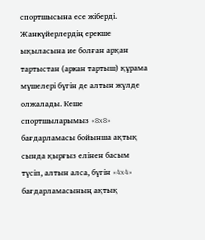спортшысына есе жіберді. Жанкүйерлердің ерекше ықыласына ие болған арқан тартыстан (аркан тартыш) құрама мүшелері бүгін де алтын жүлде олжалады. Кеше спортшыларымыз «8x8» бағдарламасы бойынша ақтық сында қырғыз елінен басым түсіп, алтын алса, бүгін «4x4» бағдарламасының ақтық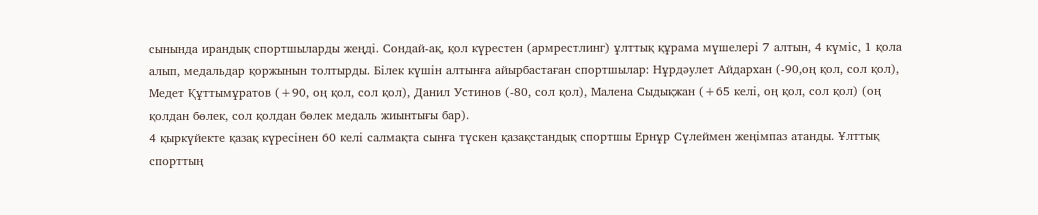сынында ирандық спортшыларды жеңді. Сондай-ақ, қол күрестен (армрестлинг) ұлттық құрама мүшелері 7 алтын, 4 күміс, 1 қола алып, медальдар қоржынын толтырды. Білек күшін алтынға айырбастаған спортшылар: Нұрдәулет Айдархан (-90,оң қол, сол қол), Медет Құттымұратов (+90, оң қол, сол қол), Данил Устинов (-80, сол қол), Малена Сыдықжан (+65 келі, оң қол, сол қол) (оң қолдан бөлек, сол қолдан бөлек медаль жиынтығы бар).
4 қыркүйекте қазақ күресінен 60 келі салмақта сынға түскен қазақстандық спортшы Ернұр Сүлеймен жеңімпаз атанды. Ұлттық спорттың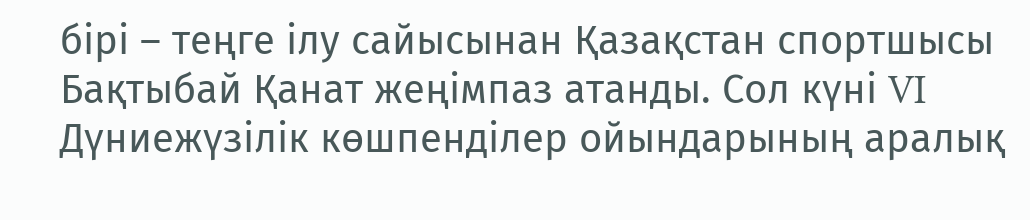бірі – теңге ілу сайысынан Қазақстан спортшысы Бақтыбай Қанат жеңімпаз атанды. Сол күні VI Дүниежүзілік көшпенділер ойындарының аралық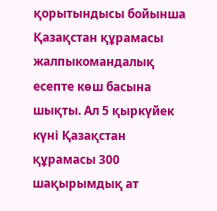қорытындысы бойынша Қазақстан құрамасы жалпыкомандалық есепте көш басына шықты. Ал 5 қыркүйек күні Қазақстан құрамасы 300 шақырымдық ат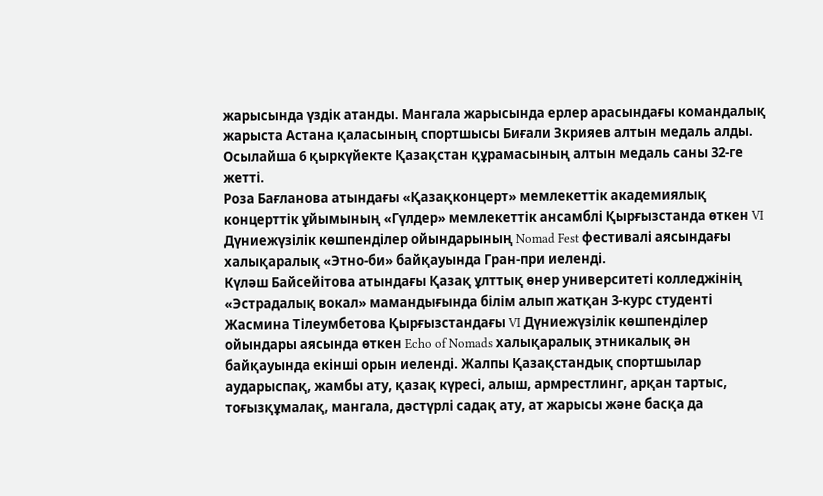жарысында үздік атанды. Мангала жарысында ерлер арасындағы командалық жарыста Астана қаласының спортшысы Биғали Зкрияев алтын медаль алды. Осылайша 6 қыркүйекте Қазақстан құрамасының алтын медаль саны 32-ге жетті.
Роза Бағланова атындағы «Қазақконцерт» мемлекеттік академиялық концерттік ұйымының «Гүлдер» мемлекеттік ансамблі Қырғызстанда өткен VI Дүниежүзілік көшпенділер ойындарының Nomad Fest фестивалі аясындағы халықаралық «Этно-би» байқауында Гран-при иеленді.
Күләш Байсейітова атындағы Қазақ ұлттық өнер университеті колледжінің «Эстрадалық вокал» мамандығында білім алып жатқан 3-курс студенті Жасмина Тілеумбетова Қырғызстандағы VI Дүниежүзілік көшпенділер ойындары аясында өткен Echo of Nomads халықаралық этникалық ән байқауында екінші орын иеленді. Жалпы Қазақстандық спортшылар аударыспақ, жамбы ату, қазақ күресі, алыш, армрестлинг, арқан тартыс, тоғызқұмалақ, мангала, дәстүрлі садақ ату, ат жарысы және басқа да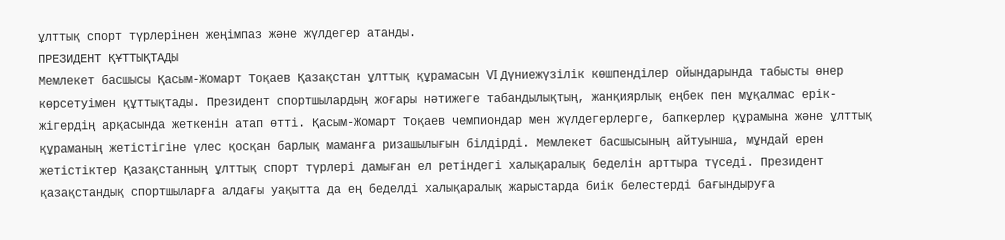ұлттық спорт түрлерінен жеңімпаз және жүлдегер атанды.
ПРЕЗИДЕНТ ҚҰТТЫҚТАДЫ
Мемлекет басшысы Қасым-Жомарт Тоқаев Қазақстан ұлттық құрамасын VI Дүниежүзілік көшпенділер ойындарында табысты өнер көрсетуімен құттықтады. Президент спортшылардың жоғары нәтижеге табандылықтың, жанқиярлық еңбек пен мұқалмас ерік-жігердің арқасында жеткенін атап өтті. Қасым-Жомарт Тоқаев чемпиондар мен жүлдегерлерге, бапкерлер құрамына және ұлттық құраманың жетістігіне үлес қосқан барлық маманға ризашылығын білдірді. Мемлекет басшысының айтуынша, мұндай ерен жетістіктер Қазақстанның ұлттық спорт түрлері дамыған ел ретіндегі халықаралық беделін арттыра түседі. Президент қазақстандық спортшыларға алдағы уақытта да ең беделді халықаралық жарыстарда биік белестерді бағындыруға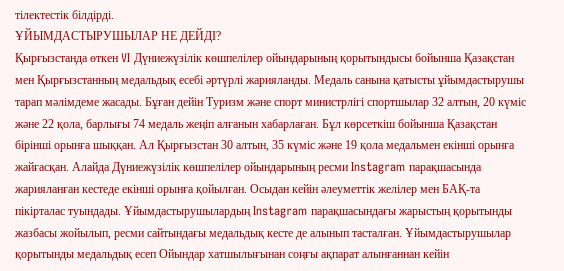тілектестік білдірді.
ҰЙЫМДАСТЫРУШЫЛАР НЕ ДЕЙДІ?
Қырғызстанда өткен VI Дүниежүзілік көшпелілер ойындарының қорытындысы бойынша Қазақстан мен Қырғызстанның медальдық есебі әртүрлі жарияланды. Медаль санына қатысты ұйымдастырушы тарап мәлімдеме жасады. Бұған дейін Туризм және спорт министрлігі спортшылар 32 алтын, 20 күміс және 22 қола, барлығы 74 медаль жеңіп алғанын хабарлаған. Бұл көрсеткіш бойынша Қазақстан бірінші орынға шыққан. Ал Қырғызстан 30 алтын, 35 күміс және 19 қола медальмен екінші орынға жайғасқан. Алайда Дүниежүзілік көшпелілер ойындарының ресми Instagram парақшасында жарияланған кестеде екінші орынға қойылған. Осыдан кейін әлеуметтік желілер мен БАҚ-та пікірталас туындады. Ұйымдастырушылардың Instagram парақшасындағы жарыстың қорытынды жазбасы жойылып, ресми сайтындағы медальдық кесте де алынып тасталған. Ұйымдастырушылар қорытынды медальдық есеп Ойындар хатшылығынан соңғы ақпарат алынғаннан кейін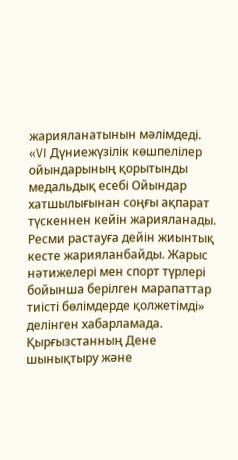жарияланатынын мәлімдеді.
«VI Дүниежүзілік көшпелілер ойындарының қорытынды медальдық есебі Ойындар хатшылығынан соңғы ақпарат түскеннен кейін жарияланады. Ресми растауға дейін жиынтық кесте жарияланбайды. Жарыс нәтижелері мен спорт түрлері бойынша берілген марапаттар тиісті бөлімдерде қолжетімді» делінген хабарламада.
Қырғызстанның Дене шынықтыру және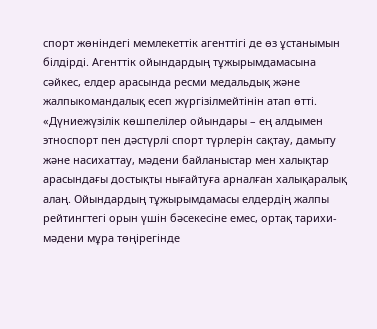спорт жөніндегі мемлекеттік агенттігі де өз ұстанымын білдірді. Агенттік ойындардың тұжырымдамасына сәйкес, елдер арасында ресми медальдық және жалпыкомандалық есеп жүргізілмейтінін атап өтті.
«Дүниежүзілік көшпелілер ойындары – ең алдымен этноспорт пен дәстүрлі спорт түрлерін сақтау, дамыту және насихаттау, мәдени байланыстар мен халықтар арасындағы достықты нығайтуға арналған халықаралық алаң. Ойындардың тұжырымдамасы елдердің жалпы рейтингтегі орын үшін бәсекесіне емес, ортақ тарихи-мәдени мұра төңірегінде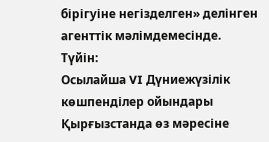бірігуіне негізделген» делінген агенттік мәлімдемесінде.
Түйін:
Осылайша VI Дүниежүзілік көшпенділер ойындары Қырғызстанда өз мәресіне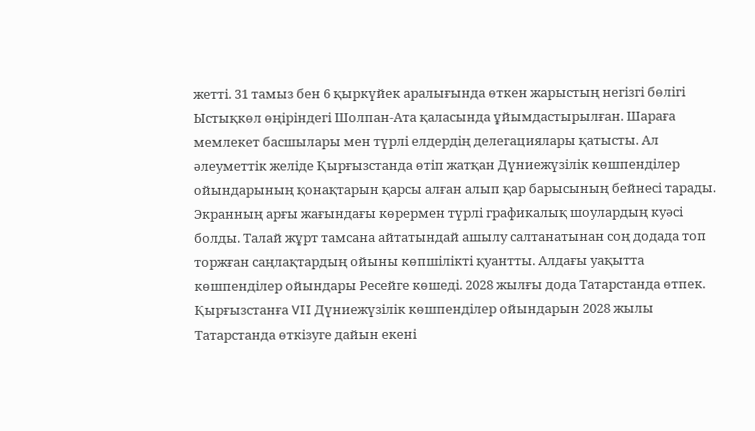жетті. 31 тамыз бен 6 қыркүйек аралығында өткен жарыстың негізгі бөлігі Ыстықкөл өңіріндегі Шолпан-Ата қаласында ұйымдастырылған. Шараға мемлекет басшылары мен түрлі елдердің делегациялары қатысты. Ал әлеуметтік желіде Қырғызстанда өтіп жатқан Дүниежүзілік көшпенділер ойындарының қонақтарын қарсы алған алып қар барысының бейнесі тарады. Экранның арғы жағындағы көрермен түрлі графикалық шоулардың куәсі болды. Талай жұрт тамсана айтатындай ашылу салтанатынан соң додада топ торжған саңлақтардың ойыны көпшілікті қуантты. Алдағы уақытта көшпенділер ойындары Ресейге көшеді. 2028 жылғы дода Татарстанда өтпек. Қырғызстанға VII Дүниежүзілік көшпенділер ойындарын 2028 жылы Татарстанда өткізуге дайын екені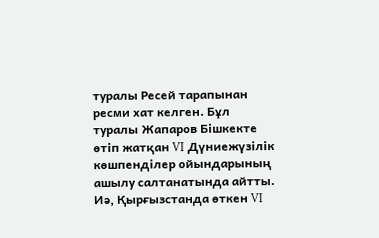туралы Ресей тарапынан ресми хат келген. Бұл туралы Жапаров Бішкекте өтіп жатқан VI Дүниежүзілік көшпенділер ойындарының ашылу салтанатында айтты. Иә, Қырғызстанда өткен VI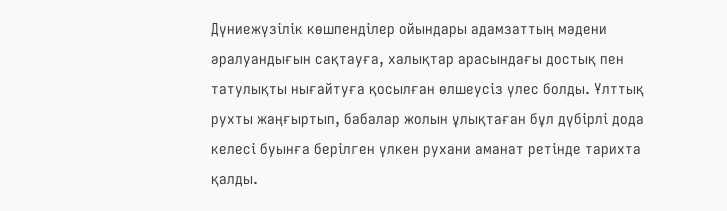Дүниежүзілік көшпенділер ойындары адамзаттың мәдени әралуандығын сақтауға, халықтар арасындағы достық пен татулықты нығайтуға қосылған өлшеусіз үлес болды. Ұлттық рухты жаңғыртып, бабалар жолын ұлықтаған бұл дүбірлі дода келесі буынға берілген үлкен рухани аманат ретінде тарихта қалды.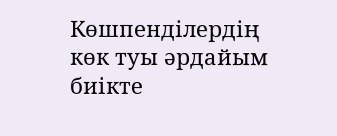Көшпенділердің көк туы әрдайым биікте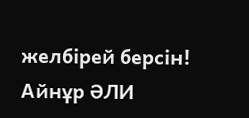желбірей берсін!
Айнұр ӘЛИ